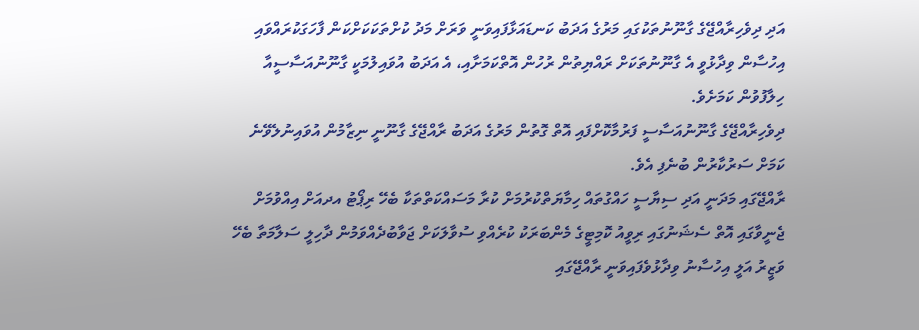އަދި ދިވެހިރާއްޖޭގެ ގާނޫނުތަކުގައި މަރުގެ އަދަބު ކަނޑައަޅާފައިވަނީ ވަރަށް މަދު ކުށްތަކަކަށްކަން ފާހަގަކުރައްވައި އިހުސާން ވިދާޅުވީ އެ ގާނޫނުތަކަށް ރައްޔިތުން ރުހުން އޮތްކަމަށާއި، އެ އަދަބު އުވައިލުމަކީ ގާނޫނުއަސާސީއާ ހިލާފުވުން ކަމަށެވެ.
ދިވެހިރާއްޖޭގެ ގާނޫނުއަސާސީ ފަރުމާކޮށްފައި އޮތް ގޮތުން މަރުގެ އަދަބު ރާއްޖޭގެ ގާނޫނީ ނިޒާމުން އުވައިނުލެވޭނެ ކަމަށް ސަރުކާރުން ބުނެފި އެވެ.
ރާއްޖޭގައި މަދަނީ އަދި ސިޔާސީ ހައްގުތައް ހިމާޔަތްކުރުމަށް ކުރާ މަސައްކަތްތަކާ ބެހޭ ރިޕޯޓު އދއަށް އިއްވުމަށް ޖެނީވާގައި އޮތް ސެޝަނުގައި ރިވީއު ކޮމިޓީގެ މެންބަރަކު ކުރެއްވި ސުވާލަކަށް ޖަވާބުދެއްވަމުން ދާހިލީ ސަލާމަތާ ބެހޭ ވަޒީރު އަލީ އިހުސާނު ވިދާޅުވެފައިވަނީ ރާއްޖޭގައި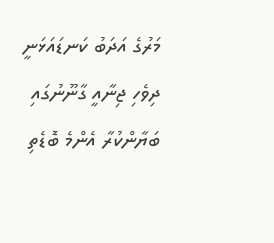މަރުގެ އަދަބު ކަނޑައަޅަނީ ދިވެހި ޖިނާއީ ގާނޫނުގައި ބަޔާންކުރާ އެންމެ ބޮޑެތި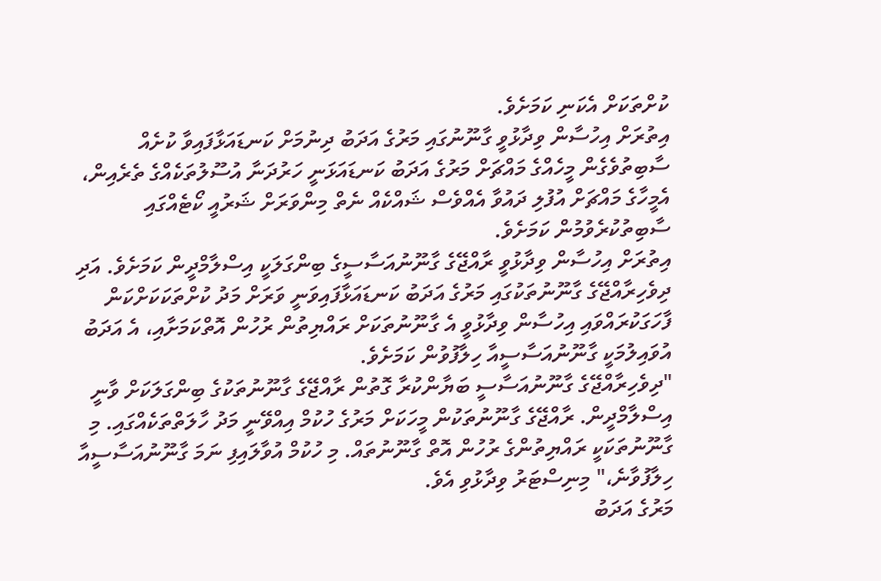ކުށްތަކަށް އެކަނި ކަމަށެވެ.
އިތުރަށް އިހުސާން ވިދާޅުވީ ގާނޫނުގައި މަރުގެ އަދަބު ދިނުމަށް ކަނޑައަޅާފައިވާ ކުށެއް ސާބިތުވެގެން މީހެއްގެ މައްޗަށް މަރުގެ އަދަބު ކަނޑައަޅަނީ ހަރުދަނާ އުސޫލުތަކެއްގެ ތެރެއިން، އެމީހާގެ މައްޗަށް އުފުލި ދައުވާ އެއްވެސް ޝައްކެއް ނެތް މިންވަރަށް ޝަރުއީ ކޯޓެއްގައި ސާބިތުކުރެވުމުން ކަމަށެވެ.
އިތުރަށް އިހުސާން ވިދާޅުވީ ރާއްޖޭގެ ގާނޫނުއަސާސީގެ ބިންގަލަކީ އިސްލާމްދީން ކަމަށެވެ. އަދި ދިވެހިރާއްޖޭގެ ގާނޫނުތަކުގައި މަރުގެ އަދަބު ކަނޑައަޅާފައިވަނީ ވަރަށް މަދު ކުށްތަކަކަށްކަން ފާހަގަކުރައްވައި އިހުސާން ވިދާޅުވީ އެ ގާނޫނުތަކަށް ރައްޔިތުން ރުހުން އޮތްކަމަށާއި، އެ އަދަބު އުވައިލުމަކީ ގާނޫނުއަސާސީއާ ހިލާފުވުން ކަމަށެވެ.
"ދިވެހިރާއްޖޭގެ ގާނޫނުއަސާސީ ބަޔާންކުރާ ގޮތުން ރާއްޖޭގެ ގާނޫނުތަކުގެ ބިންގަލަކަށް ވާނީ އިސްލާމްދީން. ރާއްޖޭގެ ގާނޫނުތަކުން މީހަކަށް މަރުގެ ހުކުމް އިއްވޭނީ މަދު ހާލަތްތަކެއްގައި. މި ގާނޫނުތަކަކީ ރައްޔިތުންގެ ރުހުން އޮތް ގާނޫނުތައް. މި ހުކުމް އުވާލައިފި ނަމަ ގާނޫނުއަސާސީއާ ހިލާފުވާނެ،" މިނިސްޓަރު ވިދާޅުވި އެވެ.
މަރުގެ އަދަބު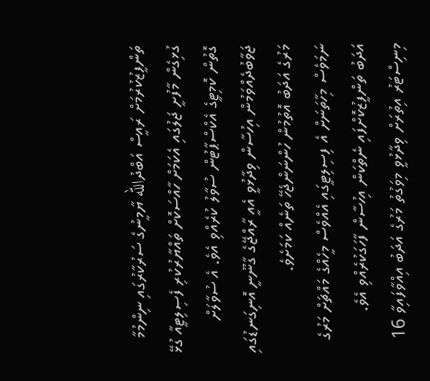ތަންފީޒުކުރުމަށް ރައީސް އަބްދުالله ޔާމީނުގެ ސަރުކާރުގައި ނިންމުމާ ގުޅިގެން މާފުށީ ޖަލުގައި އެކަމަށް ހާއްސަކޮށް ތައްޔާރުކުރި ފެސިލިޓީއާ ގުޅޭ ގޮތުން ކޮމިޓީގެ އެކްސްޕާޓުން ސުވާލު ކުރެއްވި އެވެ. އެ ސުވާލަށް ޖަވާބުދެއްވަމުން އިހުސާން ވިދާޅުވީ އެއީ ރާއްޖޭގެ ގާނޫނީ އޮނިގަނޑުގައި މަރުގެ އަދަބު އޮތުމުން ހުންނަންޖެހޭ ތަނެއް ކަމަށެވެ.
ނަމަވެސް މިހާތަނަށް އެ ފިސިލިޓީގައި އެއްވެސް މީހެއްގެ މައްޗަށް މަރުގެ އަދަބު ތަންފީޒުކޮށްފައި ނެތްކަން އިހުސާން ފާހަގަކުރެއްވި އެވެ.
މިނިސްޓަރު އިތުރަށް ވިދާޅުވީ މިވަގުތު މަރުގެ އަދަބު އިއްވާފައިވާ 16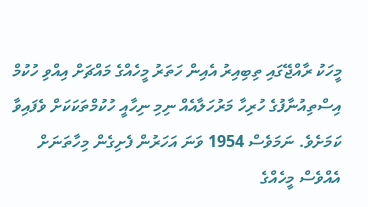މީހަކު ރާއްޖޭގައި ތިބިއިރު އެއިން ހަތަރު މީހެއްގެ މައްޗަށް އިއްވި ހުކުމް އިސްތިއުނާފުގެ ހުރިހާ މަރުހަލާއެއް ނިމި ނިހާއީ ހުކުމްތަކަކަށް ވެފައިވާ ކަމަށެވެ. ނަމަވެސް 1954 ވަނަ އަހަރުން ފެށިގެން މިހާތަނަށް އެއްވެސް މީހެއްގެ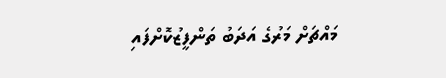މައްޗަށް މަރުގެ އަދަބު ތަންފީޒުކޮށްފައި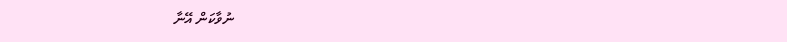ނުވާކަން އޭނާ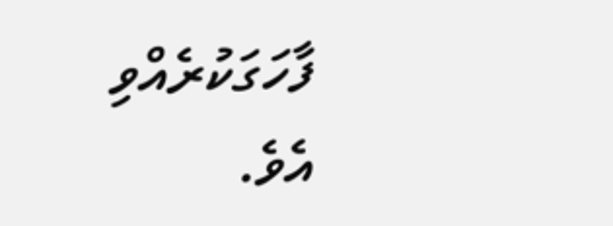ފާހަގަކުރެއްވި އެވެ.